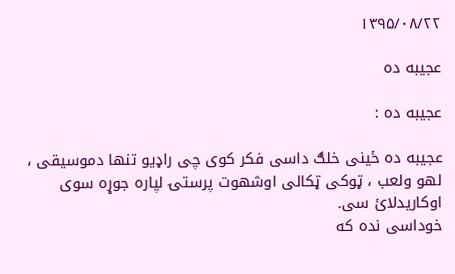۱۳۹۵/۰۸/۲۲

عجیبه ده

عجیبه ده :

عجیبه ده ځینی خلګ داسی فکر کوی چی راډیو تنها دموسیقی ، لهو ولعب ، ټوکی ټکالی اوشهوت پرستۍ لپاره جوړه سوی اوکاریدلائ سی.
خوداسی نده که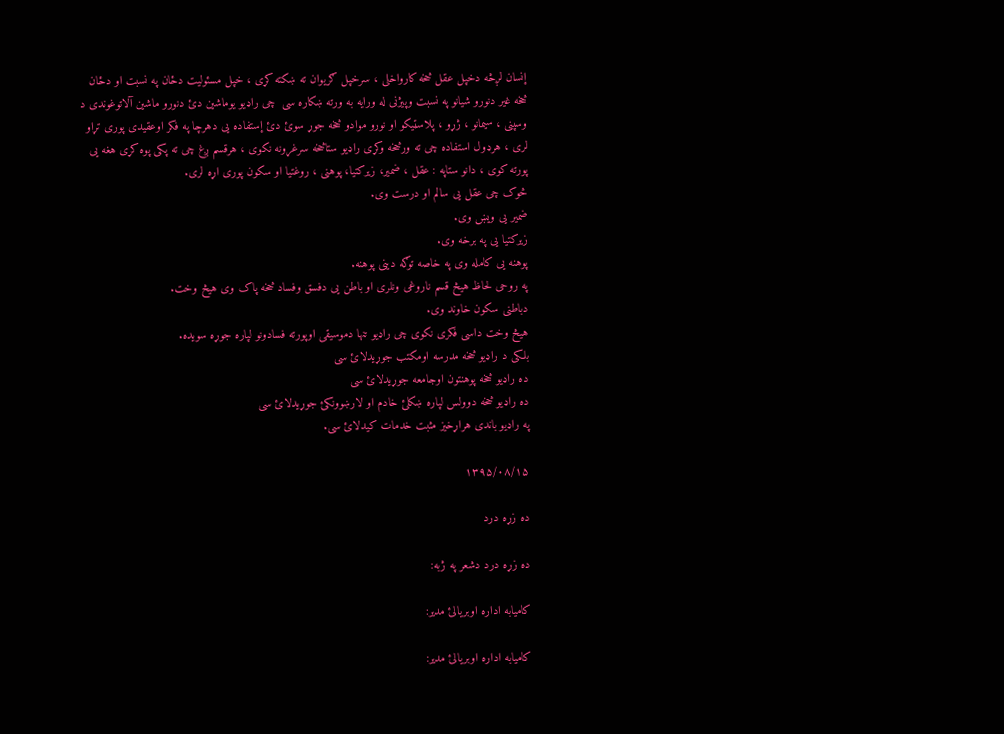إنسان لږڅه دخپل عقل څخه کارواخلی ، سرخپل ګریوان ته ښکته کړی ، خپل مسئولیت دځان په نسبت او دځان څخه غیر دنورو شیانو په نسبت وپیژنی له ورایه به ورته ښکاره سی  چی راډیو یوماشین دئ دنورو ماشین آلاتوغوندی د وسپنی ، سیمانو ، ژړو ، پلاسټیکو او نورو موادو څخه جوړ سوئ دئ إستفاده یی دهرچا په فکر اوعقیدی پوری تړاو لری ، هرډول استفاده چی ته ورڅخه وکړی راډیو ستاڅخه سرغړونه نکوی ، هرقسم ږغ چی ته پکی پوه کړی هغه یی پورته کوی ، دانو ستاپه : عقل ، ضمیر، زیرکتیا، پوهنی ، روغتیا او سکون پوری اړه لری.
څوک چی عقل یی سالم او درست وی.
ضمیر یی ویښ وی.
زیرکتیا یی په برخه وی.
پوهنه یی کامله وی په خاصه توګه دینی پوهنه.
په روحی لحاظ هیڅ قسم ناروغی ونلری او باطن یی دفسق وفساد څخه پاک وی هیڅ وخت.
دباطنی سکون خاوند وی.
هیڅ وخت داسی فکری نکوی چی راډیو تنها دموسیقی اوپورته فسادونو لپاره جوړه سویده.
بلکی د راډیو څخه مدرسه اومکتب جوړیدلائ سی
ده راډیو څخه پوهنتون اوجامعه جوړیدلائ سی
ده راډیو څخه دوولس لپاره ښکلئ خادم او لارښوونکئ جوړیدلائ سی
په راډیو باندی هراړخیز مثبت خدمات کیدلائ سی.

۱۳۹۵/۰۸/۱۵

ده زړه درد

ده زړه درد دشعر په ژبه:

کامیابه اداره اوبریالئ مدیر:

کامیابه اداره اوبریالئ مدیر: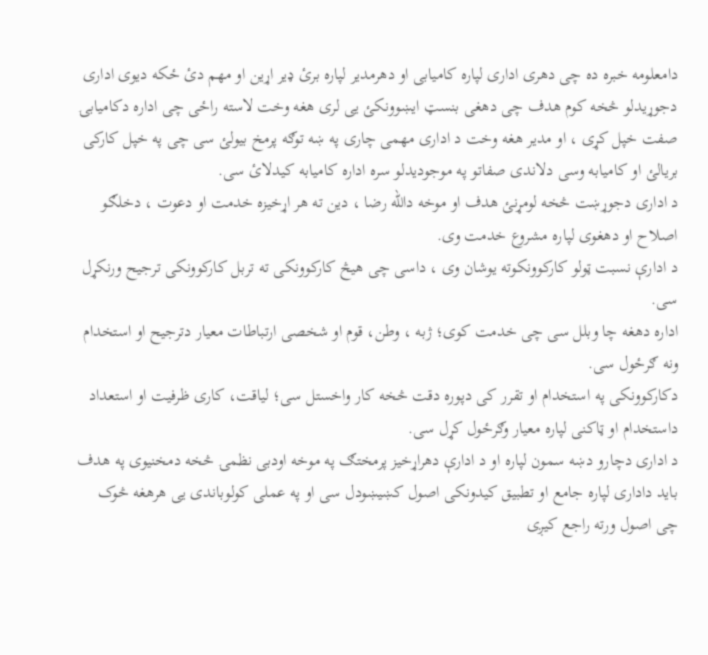دامعلومه خبره ده چی دهری اداری لپاره کامیابی او دهرمدیر لپاره برئ ډیر اړین او مهم دئ ځکه دیوی اداری دجوړیدلو څخه کوم هدف چی دهغی بنسټ ایښوونکئ یی لری هغه وخت لاسته راځی چی اداره دکامیابۍ صفت خپل کړی ، او مدیر هغه وخت د اداری مهمی چاری په ښه توګه پرمخ بیولئ سی چی په خپل کارکی بریالئ او کامیابه وسی دلاندی صفاتو په موجودیدلو سره اداره کامیابه کیدلائ سی.
د اداری دجوړښت څخه لومړنئ هدف او موخه دالله رضا ، دین ته هر اړخیزه خدمت او دعوت ، دخلګو اصلاح او دهغوی لپاره مشروع خدمت وی.
د ادارې نسبت ټولو کارکوونکوته یوشان وی ، داسی چی هیڅ کارکوونکی ته تربل کارکوونکی ترجیح ورنکړل سی.
اداره دهغه چا وبلل سی چی خدمت کوی؛ ژبه ، وطن، قوم او شخصی ارتباطات معیار دترجیح او استخدام ونه ګرځول سی.
دکارکوونکی په استخدام او تقرر کی دپوره دقت څخه کار واخستل سی؛ لیاقت، کاری ظرفیت او استعداد داستخدام او ټاکنی لپاره معیار وګرځول کړل سی.
د اداری دچارو دښه سمون لپاره او د ادارې دهراړخیز پرمختګ په موخه اودبی نظمۍ څخه دمخنیوی په هدف باید داداری لپاره جامع او تطبیق کیدونکی اصول کښیښودل سی او په عملی کولوباندی یی هرهغه څوک چی اصول ورته راجع کیږی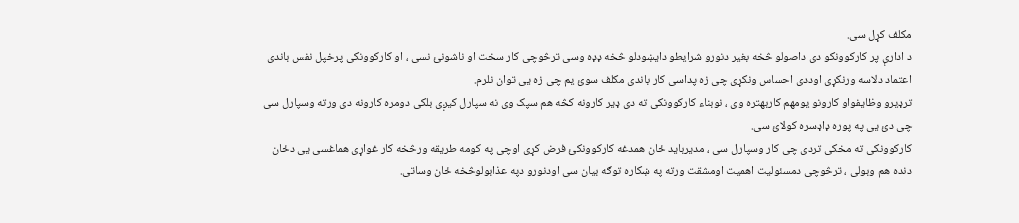مکلف کړل سی.
د ادارې پر کارکوونکو دی داصولو څخه بغیر دنورو شرایطو دایښودلو څخه ډډه وسی ترڅوچی کار سخت او ناشونئ نسی ، او کارکوونکی پرخپل نفس باندی اعتماد دلاسه ورنکړی اوددی احساس ونکړی چی زه پداسی کار باندی مکلف سوئ یم چی زه یی توان نلرم.
ترډیرو وظایفواو کارونو یومهم کاربهتره وی ، نوبناء کارکوونکی ته دی ډیر کارونه کڅه هم سپک وی نه سپارل کیږی بلکی دومره کارونه دی ورته وسپارل سی چی دئ یی په پوره ډاډسره کولائ سی.
کارکوونکی ته مخکی تردی چی کار وسپارل سی ، مدیرباید ځان همدغه کارکوونکئ فرض کړی اوچی په کومه طریقه ورڅخه کار غواړی هماغسی یی دځان دنده هم وبولی ، ترڅوچی دمسئولیت اهمیت اومشقت ورته په ښکاره توګه بیان سی اودنورو دپه عذابولوڅخه ځان وساتی.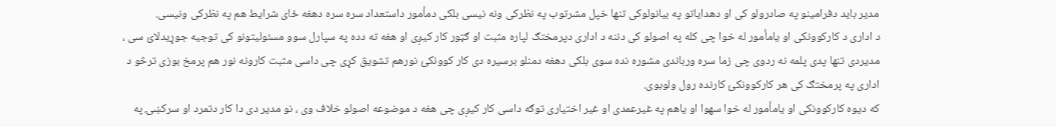مدیر باید دفرامینو په صادرولو کی او دهدایاتو په بیانولوکی تنها خپل مشرتوب په نظرکی ونه نیسی بلکی دمأمور داستعداد سره سره دهغه ځای شرایط هم په نظرکی ونیسی.
د اداری د کارکوونکی او یامأمور له خوا چی کله په اصولو کی دننه د اداری دپرمختګ لپاره مثبت او ګټور کار کیږی او هغه ته دده په سپارل سوو مسئولیتونو کی توجیه جوړیدلائ سی ، مدیردی تنها پدی پلمه نه ردوی چی زما سره ورباندی مشوره نده سوی بلکی دهغه دمنلو برسیره دی کار کوونکئ نورهم تشویق کړی چی داسی مثبت کارونه نور هم پرمخ بوزی ترڅو د اداری په پرمختګ کی هر کارکوونکئ کارنده رول ولوبوی.
که دیوه کارکوونکی او یامأمور له خوا سهوا او یاهم په غیرعمدی او غیر اختیاری توګه داسی کار کیږی چی هغه د موضوعه اصولو خلاف وی ، نو مدیر دی دا کار دتمرد او سرکښۍ په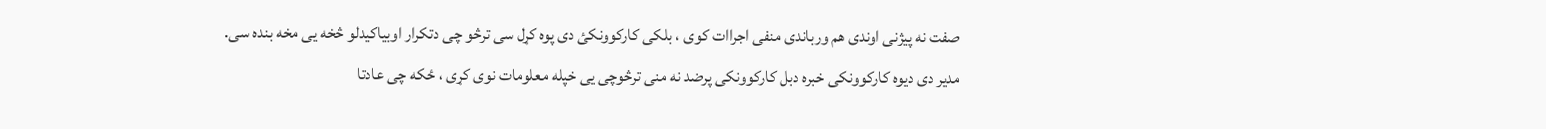صفت نه پیژنی اوندی هم ورباندی منفی اجراات کوی ، بلکی کارکوونکئ دی پوه کړل سی ترڅو چی دتکرار اوبیاکیدلو څخه یی مخه بنده سی.
مدیر دی دیوه کارکوونکی خبره دبل کارکوونکی پرضد نه منی ترڅوچی یی خپله معلومات نوی کړی ، ځکه چی عادتا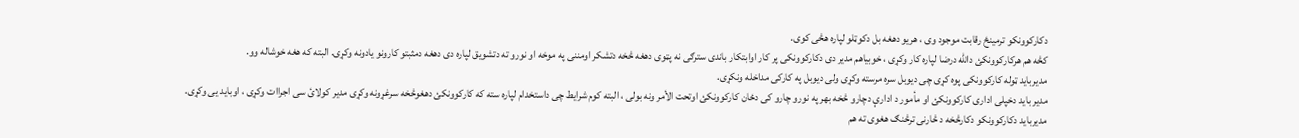دکارکوونکو ترمینځ رقابت موجود وی ، هریو دهغه بل دکوټلو لپاره هڅی کوی.
کڅه هم هرکارکوونکئ دالله درضا لپاره کار وکړی ، خوبیاهم مدیر دی دکارکوونکی پر کار اوابتکار باندی سترګی نه پټوی دهغه څخه دتشکر اومننی په موخه او نورو ته دتشویق لپاره دی دهغه دمثبتو کارونو یادونه وکړی. البته که هغه خوشاله وو.
مدیرباید ټوله کارکوونکی پوه کړی چی دیوبل سره مرسته وکړی ولی دیوبل په کارکی مداخله ونکړی.
مدیر باید دخپلی اداری کارکوونکئ او مأمور د ادارې دچارو څخه بهر په نورو چارو کی دځان کارکوونکئ اوتحت الأمر ونه بولی ، البته کوم شرایط چی داستخدام لپاره سته که کارکوونکئ دهغوڅخه سرغړونه وکړی مدیر کولائ سی اجراات وکړی ، اوباید یی وکړی.
مدیرباید دکارکوونکو دکارڅخه د څارنی ترڅنګ هغوی ته هم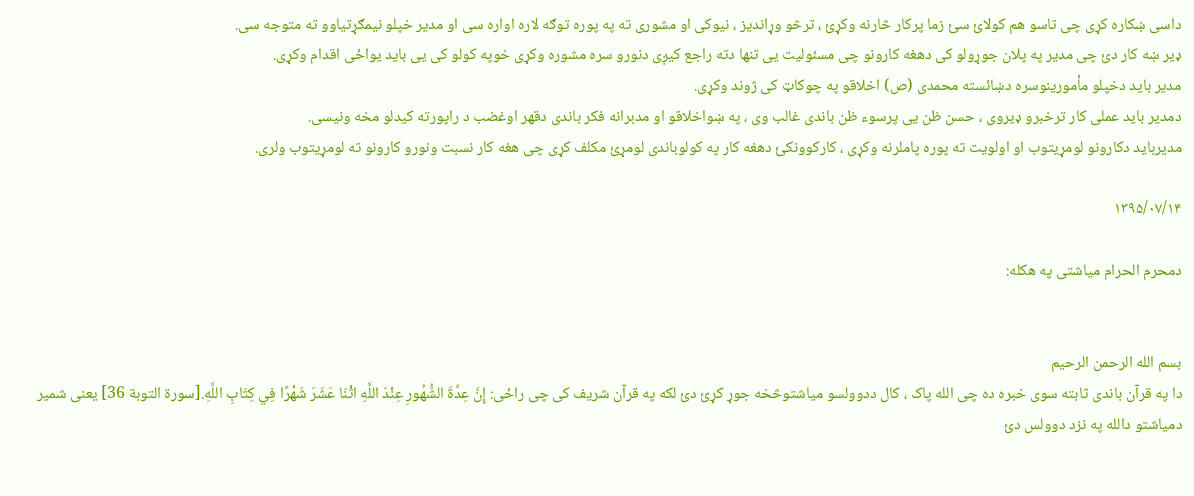داسی ښکاره کړی چی تاسو هم کولائ سئ زما پرکار څارنه وکړئ ، ترڅو وړاندیز ، نیوکی او مشوری ته په پوره توګه لاره اواره سی او مدیر خپلو نیمګړتیاوو ته متوجه سی.
ډیر ښه کار دئ چی مدیر په پلان جوړولو کی دهغه کارونو چی مسئولیت یی تنها دته راجع کیږی دنورو سره مشوره وکړی خوپه کولو کی یی باید یواځی اقدام وکړی.
مدیر باید دخپلو مأمورینوسره دښائسته محمدی (ص) اخلاقو په چوکاټ کی ژوند وکړی.
دمدیر باید عملی کار ترخبرو ډیروی ، حسن ظن یی پرسوء ظن باندی غالب وی ، په ښواخلاقو او مدبرانه فکر باندی دقهر اوغضب د راپورته کیدلو مخه ونیسی.
مدیرباید دکارونو لومړیتوب او اولویت ته پوره پاملرنه وکړی ، کارکوونکئ دهغه کار په کولوباندی لومړئ مکلف کړی چی هغه کار نسبت ونورو کارونو ته لومړیتوب ولری.

۱۳۹۵/۰۷/۱۴

دمحرم الحرام میاشتی په هکله:


بسم الله الرحمن الرحیم
دا په قرآن باندی ثابته سوی خبره ده چی الله پاک ، کال ددوولسو میاشتوڅخه جوړ کړئ دئ لکه په قرآن شریف کی چی راځی: إِنَّ عِدَّةَ الشُّهُورِ عِنْدَ اللَّهِ اثْنَا عَشَرَ شَهْرًا فِي كِتَابِ اللَّهِ.[سورة التوبة 36] یعنی شمیر دمیاشتو دالله په نزد دوولس دئ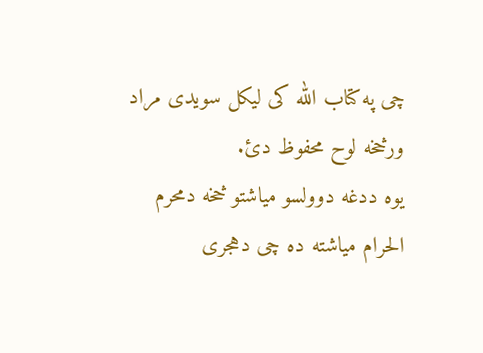چی په کتاب الله کی لیکل سویدی مراد ورڅخه لوح محفوظ دئ.
یوه ددغه دوولسو میاشتو څخه دمحرم الحرام میاشته ده چی دهجری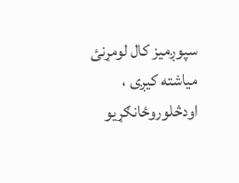سپوږمیز کال لومړنئ میاشته کیږی ، اودڅلوروځانګړیو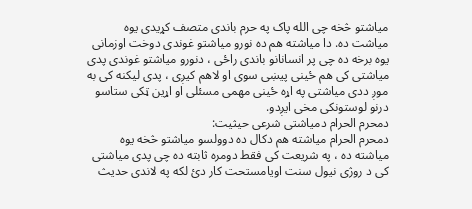میاشتو څخه چی الله پاک په حرم باندی متصف کړیدی یوه میاشت ده. دا میاشته هم ده نورو میاشتو غوندی دوخت اوزمانی یوه برخه ده چی پر انسانانو باندی راځی ، دنورو میاشتو غوندی پدی میاشتی کی هم ځینی پیښی سوی او لاهم کیږی ، پدی لیکنه کی به موږ ددی میاشتی په اړه ځینی مهمی مسئلی او اړین ټکی ستاسو درنو لوستونکی مخی ایږدو.
دمحرم الحرام دمیاشتی شرعی حیثیت:
دمحرم الحرام میاشته هم دکال ده دوولسو میاشتو څخه یوه میاشته ده ، په شریعت کی فقط دومره ثابته ده چی پدی میاشتی کی د روژی نیول سنت اویامستحت کار دئ لکه په لاندی حدیث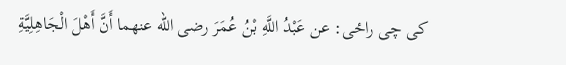کی چی راځی: عن عَبْدُ اللَّهِ بْنُ عُمَرَ رضى الله عنهما أَنَّ أَهْلَ الْجَاهِلِيَّةِ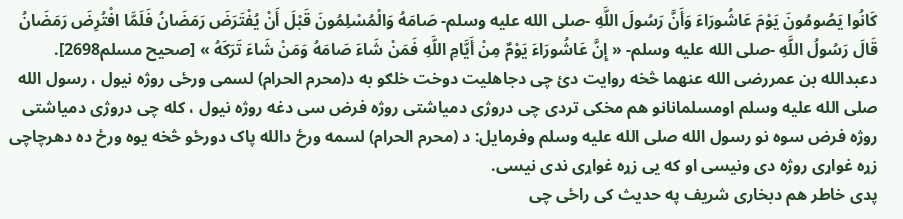كَانُوا يَصُومُونَ يَوْمَ عَاشُورَاءَ وَأَنَّ رَسُولَ اللَّهِ -صلى الله عليه وسلم- صَامَهُ وَالْمُسْلِمُونَ قَبْلَ أَنْ يُفْتَرَضَ رَمَضَانُ فَلَمَّا افْتُرِضَ رَمَضَانُ قَالَ رَسُولُ اللَّهِ -صلى الله عليه وسلم- « إِنَّ عَاشُورَاءَ يَوْمٌ مِنْ أَيَّامِ اللَّهِ فَمَنْ شَاءَ صَامَهُ وَمَنْ شَاءَ تَرَكَهُ » [صحیح مسلم2698].
دعبدالله بن عمررضی الله عنهما څخه روایت دئ چی دجاهلیت دوخت خلګو به د(محرم الحرام) لسمی ورځی روژه نیول ، رسول الله صلی الله علیه وسلم اومسلمانانو هم مخکی تردی چی دروژی دمیاشتی روژه فرض سی دغه روژه نیول ، کله چی دروژی دمیاشتی روژه فرض سوه نو رسول الله صلی الله علیه وسلم وفرمایل: د (محرم الحرام) لسمه ورځ دالله پاک دورځو څخه یوه ورځ ده دهرچاچی زړه غواړی روژه دی ونیسی او که یی زړه غواړی ندی نیسی.
پدی خاطر هم دبخاری شریف په حدیث کی راځی چی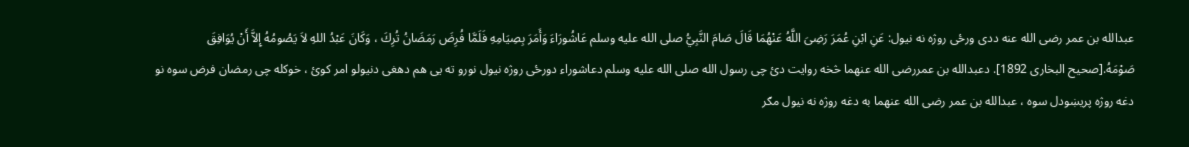عبدالله بن عمر رضی الله عنه ددی ورځی روژه نه نیول: عَنِ ابْنِ عُمَرَ رَضِىَ اللَّهُ عَنْهُمَا قَالَ صَامَ النَّبِيُّ صلى الله عليه وسلم عَاشُورَاءَ وَأَمَرَ بِصِيَامِهِ فَلَمَّا فُرِضَ رَمَضَانُ تُرِكَ ، وَكَانَ عَبْدُ اللهِ لاَ يَصُومُهُ إِلاَّ أَنْ يُوَافِقَ صَوْمَهُ.[صحیح البخاری 1892]. دعبدالله بن عمررضی الله عنهما څخه روایت دئ چی رسول الله صلی الله علیه وسلم دعاشوراء دورځی روژه نیول نورو ته یی هم دهغی دنیولو امر کوئ ، خوکله چی رمضان فرض سوه نو دغه روژه پریښودل سوه ، عبدالله بن عمر رضی الله عنهما به دغه روژه نه نیول مګر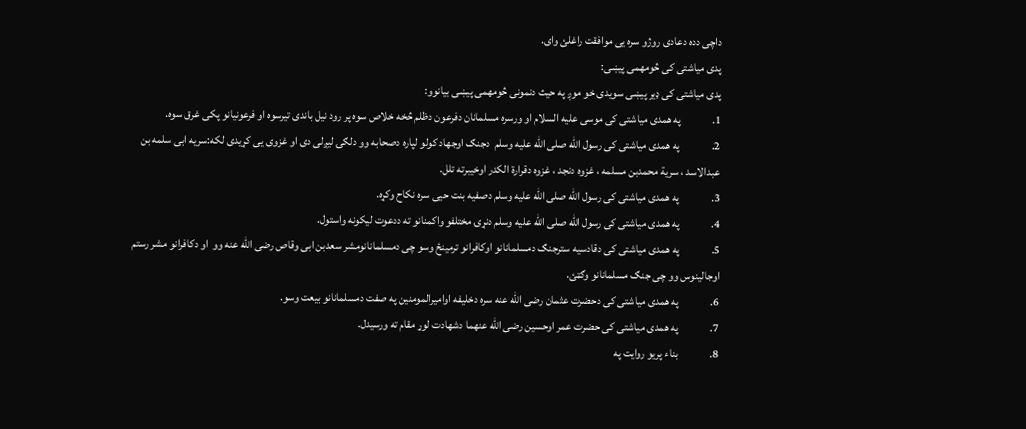داچی دده دعادی روژو سره یی موافقت راغلئ وای.
پدی میاشتی کی څومهمی پیښی:
پدی میاشتی کی ډیر پیښی سویدی خو موږ په حیث دنمونی څومهمی پیښی بیانوو:
1.              په همدی میاشتی کی موسی علیه السلام او ورسره مسلمانان دفرعون دظلم څخه خلاص سوه پر رود نیل باندی تیرسوه او فرعونیانو پکی غرق سوه.
2.              په همدی میاشتی کی رسول الله صلی الله علیه وسلم  دجنګ اوجهاد کولو لپاره دصحابه وو دلګۍ لیږلی دی او غزوی یی کړیدی لکه:سریه ابی سلمه بن عبدالاسد ، سریة محمدبن مسلمه ، غزوه دنجد ، غزوه دقرارة الکدر اوخیبرته تلل.
3.              په همدی میاشتی کی رسول الله صلی الله علیه وسلم دصفیه بنت حیی سره نکاح وکړه.
4.              په همدی میاشتی کی رسول الله صلی الله علیه وسلم دنړۍ مختلفو واکمنانو ته ددعوت لیکونه واستول.
5.              په همدی میاشتی کی دقادسیه سترجنګ دمسلمانانو اوکافرانو ترمینځ وسو چی دمسلمانانومشر سعدبن ابی وقاص رضی الله عنه وو  او دکافرانو مشر رستم اوجالینوس وو چی جنګ مسلمانانو وګټئ.
6.              په همدی میاشتی کی دحضرت عثمان رضی الله عنه سره دخلیفه اوامیرالمومنین په صفت دمسلمانانو بیعت وسو.
7.              په همدی میاشتی کی حضرت عمر اوحسین رضی الله عنهما دشهادت لوړ مقام ته ورسیدل.
8.              بناء پریو روایت په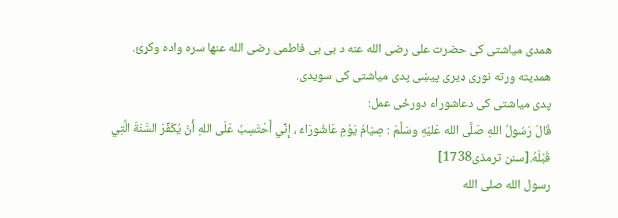همدی میاشتی کی حضرت علی رضی الله عنه د بی بی فاطمی رضی الله عنها سره واده وکړئ.
همدیته ورته نوری ډیری پیښی پدی میاشتی کی سویدی.
پدی میاشتی کی دعاشوراء دورځی عمل:
قَالَ رَسُولُ اللهِ صَلَّى الله عَليْهِ وسَلَّمَ : صِيَامُ يَوْمِ عَاشُورَاءَ ، إِنِّي أَحْتَسِبُ عَلَى اللهِ أَنْ يُكَفِّرَ السَّنَةَ الَّتِي قَبْلَهُ.[سنن ترمذی1738]
رسول الله صلی الله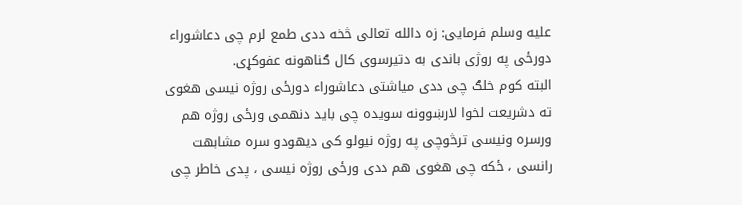علیه وسلم فرمایی: زه دالله تعالی څخه ددی طمع لرم چی دعاشوراء دورځی په روژی باندی به دتیرسوی کال ګناهونه عفوکړی.
البته کوم خلګ چی ددی میاشتی دعاشوراء دورځی روژه نیسی هغوی ته دشریعت لخوا لارښوونه سویده چی باید دنهمی ورځی روژه هم ورسره ونیسی ترڅوچی په روژه نیولو کی دیهودو سره مشابهت رانسی ، ځکه چی هغوی هم ددی ورځی روژه نیسی ، پدی خاطر چی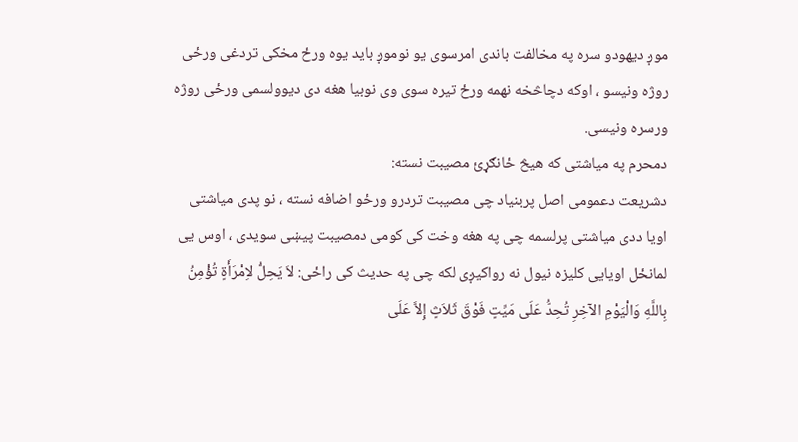موږ دیهودو سره په مخالفت باندی امرسوی یو نوموږ باید یوه ورځ مخکی تردغی ورځی روژه ونیسو ، اوکه دچاڅخه نهمه ورځ تیره سوی وی نوبیا هغه دی دیوولسمی ورځی روژه ورسره ونیسی.
دمحرم په میاشتی که هیڅ ځانګړئ مصیبت نسته:
دشریعت دعمومی اصل پربنیاد چی مصیبت تردرو ورځو اضافه نسته ، نو پدی میاشتی اویا ددی میاشتی پرلسمه چی په هغه وخت کی کومی دمصیبت پیښی سویدی ، اوس یی لمانځل اویایی کلیزه نیول نه رواکیږی لکه چی په حدیث کی راځی: لاَ يَحِلُّ لاِمْرَأَةٍ تُؤْمِنُ بِاللَّهِ وَالْيَوْمِ الآخِرِ تُحِدُّ عَلَى مَيِّتٍ فَوْقَ ثَلاَثٍ إِلاَّ عَلَى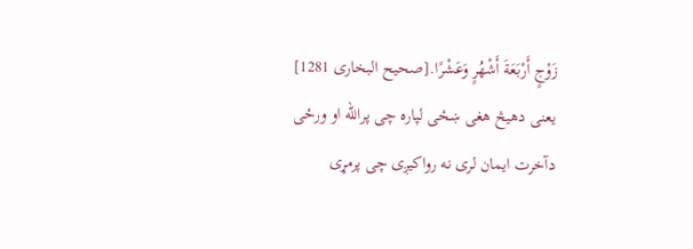زَوْجٍ أَرْبَعَةَ أَشْهُرٍ وَعَشْرًا.[صحیح البخاری 1281]
یعنی دهیڅ هغی ښځی لپاره چی پرالله او ورځی دآخرت ایمان لری نه رواکیږی چی پرمړی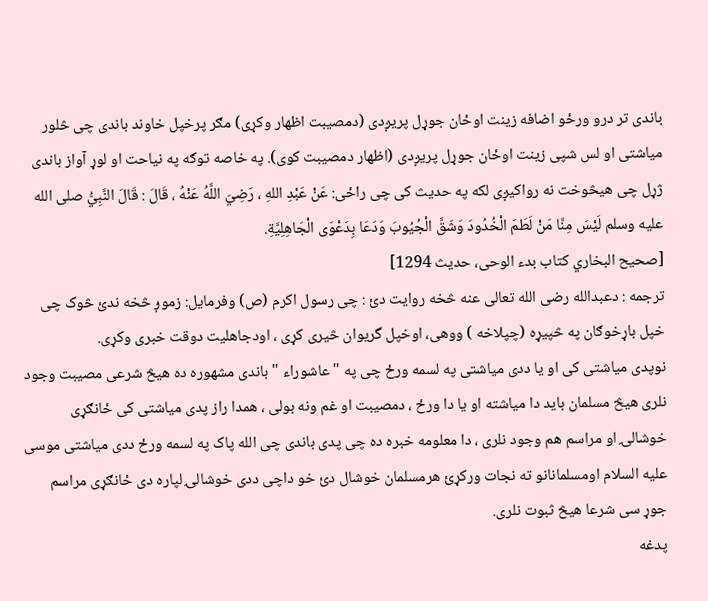باندی تر درو ورځو اضافه زینت اوځان جوړل پریږدی (دمصیبت اظهار وکړی) مګر پرخپل خاوند باندی چی څلور میاشتی او لس شپی زینت اوځان جوړل پریږدی (اظهار دمصیبت کوی). په خاصه توګه په نیاحت او لوړ آواز باندی ژړل چی هیڅوخت نه رواکیږی لکه په حدیث کی چی راځی: عَنْ عَبْدِ اللهِ ، رَضِيَ اللَّهُ عَنْهُ ، قَالَ : قَالَ النَّبِيُّ صلى الله عليه وسلم لَيْسَ مِنَّا مَنْ لَطَمَ الْخُدُودَ وَشَقَّ الْجُيُوبَ وَدَعَا بِدَعْوَى الْجَاهِلِيَّةِ.
[صحيح البخاري كتاب بدء الوحی، حدیث 1294]
ترجمه : دعبدالله رضی الله تعالی عنه څخه روایت دئ : چی رسول اکرم (ص) وفرمایل: زموږ څخه ندئ څوک چی خپل باړخوګان په څپیړه (چپلاخه ) ووهی، اوخپل گریوان څیری کړی ، اودجاهلیت دوقت خبری وکړی.
نوپدی میاشتی کی او یا ددی میاشتی په لسمه ورځ چی په " عاشوراء " باندی مشهوره ده هیڅ شرعی مصیبت وجود نلری هیڅ مسلمان باید دا میاشته او یا دا ورځ ، دمصیبت او غم ونه بولی ، همدا راز پدی میاشتی کی ځانګړی خوشالۍ او مراسم هم وجود نلری ، دا معلومه خبره ده چی پدی باندی چی الله پاک په لسمه ورځ ددی میاشتی موسی علیه السلام اومسلمانانو ته نجات ورکړئ هرمسلمان خوشال دئ خو داچی ددی خوشالۍ لپاره دی ځانګړی مراسم جوړ سی شرعا هیڅ ثبوت نلری.
پدغه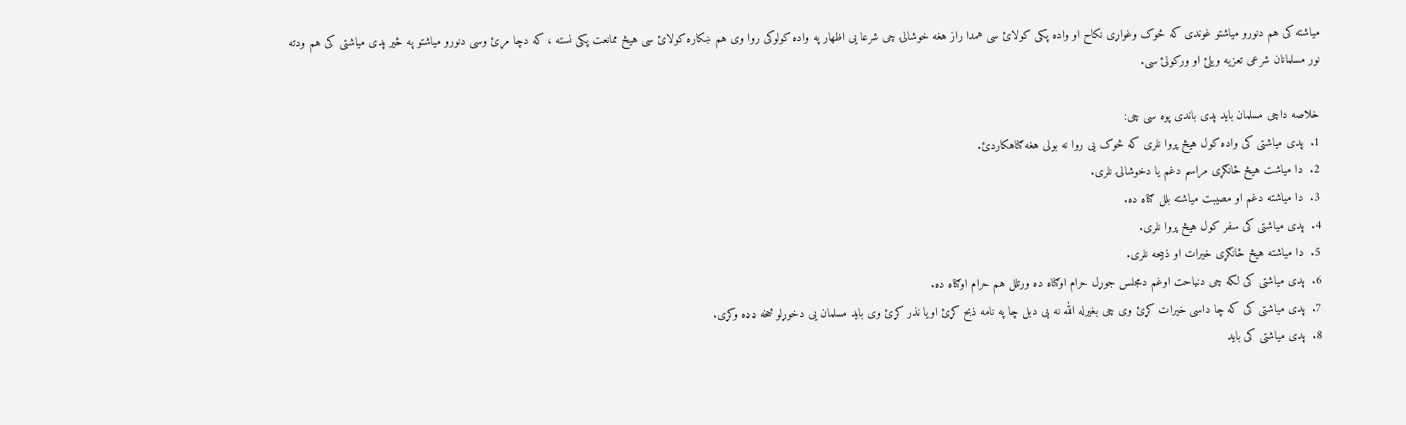میاشته کی هم دنورو میاشتو غوندی که څوک وغواړی نکاح او واده پکی کولائ سی همدا راز هغه خوشالۍ چی شرعا یی اظهار په واده کولوکی روا وی هم ښکاره کولائ سی هیڅ ممانعت پکی نسته ، که دچا مړئ وسی دنورو میاشتو په څیر پدی میاشتی کی هم ودته نور مسلمانان شرعی تعزیه ویلئ او ورکولئ سی.

خلاصه داچی مسلمان باید پدی باندی پوه سی چی:
1.  پدی میاشتی کی واده کول هیڅ پروا نلری که څوک یی روا نه بولی هغه ګناهکاردئ.
2.  دا میاشت هیڅ ځانګړی مراسم دغم یا دخوشالۍ نلری.
3.  دا میاشته دغم او مصیبت میاشته بلل ګناه ده.
4.  پدی میاشتی کی سفر کول هیڅ پروا نلری.
5.  دا میاشته هیڅ ځانګړی خیرات او ذبیحه نلری.
6.  پدی میاشتی کی لکه چی دنیاحت اوغم دمجلس جوړل حرام اوګناه ده ورتلل هم حرام اوګناه ده.
7.  پدی میاشتی کی که چا داسی خیرات کړئ وی چی بغیرله الله نه یی دبل چا په نامه ذبح کړئ اویا نذر کړئ وی باید مسلمان یی دخوړلو څخه ډډه وکړی.
8.  پدی میاشتی کی باید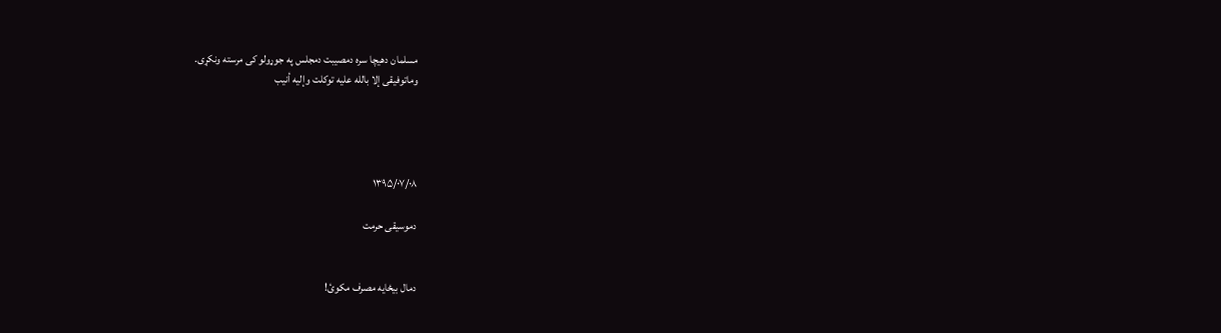مسلمان دهیچا سره دمصیبت دمجلس په جوړولو کی مرسته ونکړی.
وماتوفیقی إلا بالله علیه توکلت وإلیه أنیب




۱۳۹۵/۰۷/۰۸

دموسیقی حرمت


دمال بیځایه مصرف مکوئ!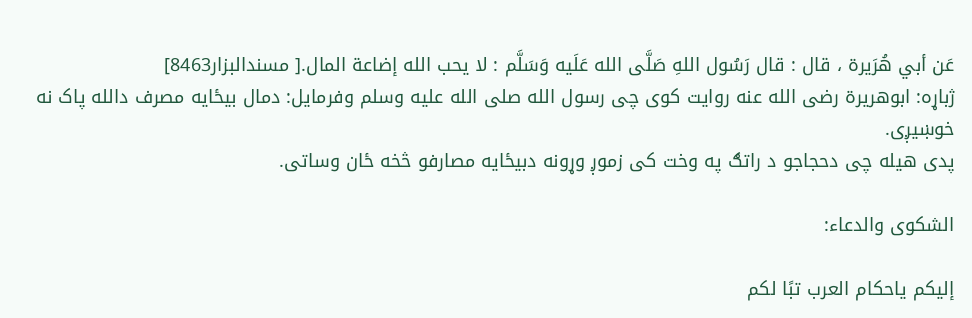عَن أبي هُرَيرة ، قال : قال رَسُول اللهِ صَلَّى الله عَلَيه وَسَلَّم : لا يحب الله إضاعة المال.[ مسندالبزار8463]
ژباړه: ابوهریرة رضی الله عنه روایت کوی چی رسول الله صلی الله علیه وسلم وفرمایل: دمال بیځایه مصرف دالله پاک نه خوښیږی.
پدی هیله چی دحجاجو د راتګ په وخت کی زموږ وړونه دبیځایه مصارفو څخه ځان وساتی.

الشکوی والدعاء:

إلیکم یاحکام العرب تبًا لکم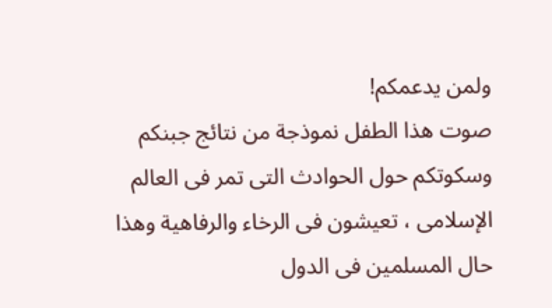ولمن یدعمکم!
صوت هذا الطفل نموذجة من نتائج جبنکم وسکوتکم حول الحوادث التی تمر فی العالم الإسلامی ، تعیشون فی الرخاء والرفاهیة وهذا حال المسلمین فی الدول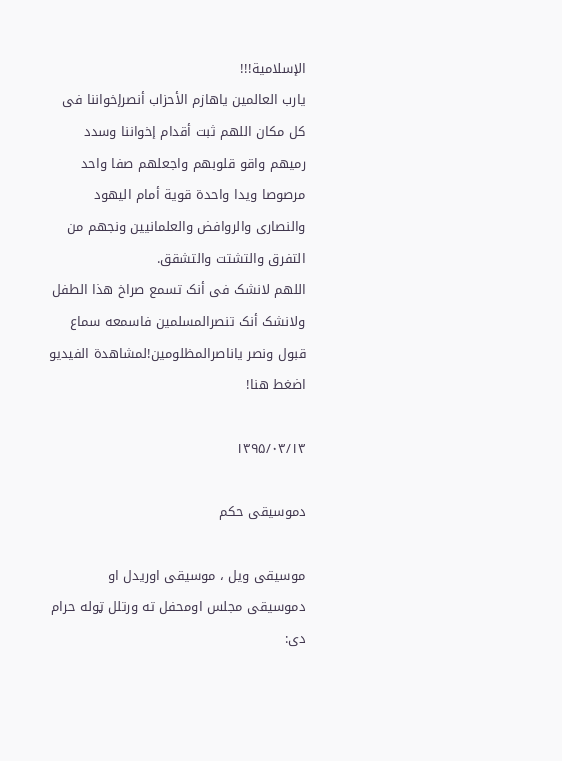الإسلامیة!!!
یارب العالمین یاهازم الأحزاب أنصرإخواننا فی کل مکان اللهم ثبت أقدام إخواننا وسدد رمیهم واقو قلوبهم واجعلهم صفا واحد مرصوصا ویدا واحدة قویة أمام الیهود والنصاری والروافض والعلمانیین ونجهم من التفرق والتشتت والتشقق.
اللهم لانشک فی أنک تسمع صراخ هذا الطفل ولانشک أنک تنصرالمسلمین فاسمعه سماع قبول ونصر یاناصرالمظلومین!لمشاهدة الفیدیو اضغط هنا!

۱۳۹۵/۰۳/۱۳

دموسیقی حکم

موسیقی ویل ، موسیقی اوریدل او دموسیقی مجلس اومحفل ته ورتلل ټوله حرام دی: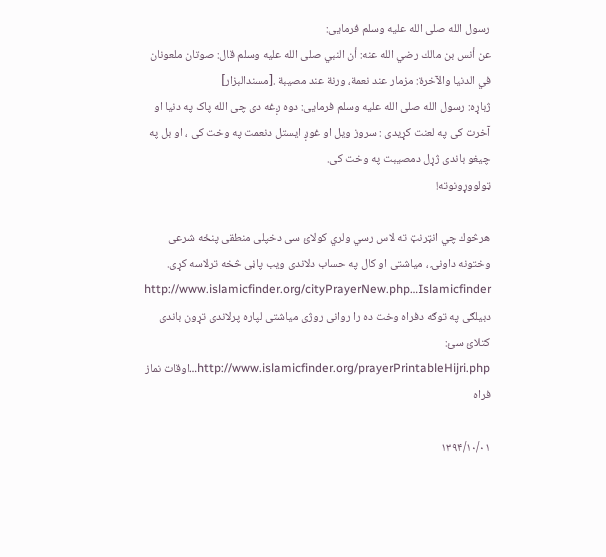رسول الله صلی الله علیه وسلم فرمایی:
عن أنس بن مالك رضي الله عنه: أن النبي صلى الله عليه وسلم قال: صوتان ملعونان في الدنيا والآخرة: مزمار عند نعمة، ورنة عند مصيبة .[مسندالبزار]
ژباړه: رسول الله صلی الله علیه وسلم فرمایی: دوه ږغه دی چی الله پاک په دنیا او آخرت کی په لعنت کړیدی : سروز ویل او غوږ ایستل دنعمت په وخت کی ، او بل په چیغو باندی ژړل دمصیبت په وخت کی.
ټولووړونوته!

هرڅوك چي انټرنټ ته لاس رسي ولري كولائ سی دخپلی منطقی پنځه شرعی وختونه داونۍ ، میاشتی او کال په حساب دلاندی ویب پاڼی څخه ترلاسه کړی.
http://www.islamicfinder.org/cityPrayerNew.php…Islamicfinder
دبیلګی په توګه دفراه وخت ده را روانی روژی میاشتی لپاره پرلاندی تړون باندی کتلائ سئ:
http://www.islamicfinder.org/prayerPrintableHijri.php…اوقات نماز فراه

۱۳۹۴/۱۰/۰۱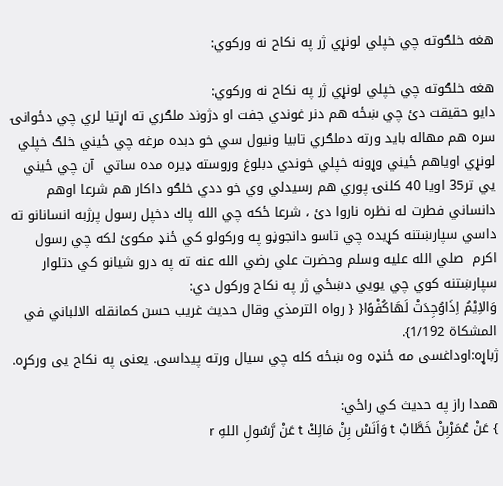هغه خلګوته چي خپلي لونړي ژر په نكاح نه وركوي:

هغه خلګوته چي خپلي لونړي ژر په نكاح نه وركوي:
دايو حقيقت دئ چي ښځه هم دنر غوندي جفت او دژوند ملګري ته اړتيا لري چي دځوانۍ سره هم مهاله بايد ورته دملګري تابيا ونيول سي خو دبده مرغه چي ځيني خلګ خپلي لونړي اوياهم ځيني وړونه خپلي خوندي دبلوغ وروسته ډيره مده ساتي  آن چي ځيني يي تر35 اويا 40 كلنۍ پوري هم رسيدلي وي خو ددي خلګو داكار هم شرعا اوهم دانساني فطرت له نظره ناروا دئ ، شرعا ځكه چي الله پاك دخپل رسول پرژبه انسانانو ته داسي سپارښتنه كړيده چي تاسو دانجوڼو په وركولو كي ځنډ مكوئ لكه چي رسول اكرم  صلي الله عليه وسلم وحضرت علي رضي الله عنه ته په درو شيانو كي دتلوار سپارښتنه كوي چي يويي دښځي ژر په نكاح وركول دي:
وَالاِيْمُ اِذَاوُجِدَتْ لَهَاكُفْوًا{ { رواه الترمذي وقال حديث غريب حسن كمانقله الالباني في المشكاة 1/192}.
ژباړه:اوداغسی مه ځنډه وه ښځه کله چي سيال ورته پیداسی. یعنی په نکاح یی ورکړه.

همدا راز په حديث كي راځي:
} عَنْ عُمَرْبِنْ خَطَّابْ t وَاَنَسْ بِنْ مَالِكْ t عَنْ رَّسُولِ اللهِ r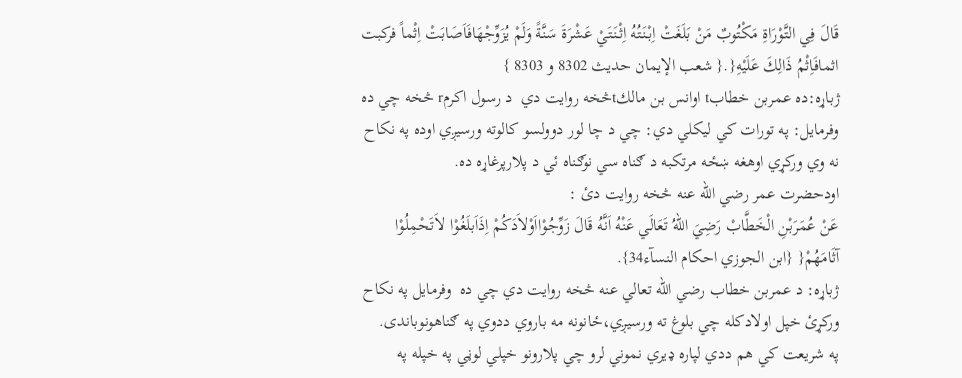قَالَ فِي التَّوْرَاةِ مَكْتُوبٌ مَنْ بَلَغَتْ اِبْنَتُهُ اِثْنَتَيْ عَشْرَةَ سَنَّةً وَلَمْ يُزَوِّجْهَافَاَصَابَتْ اِثْماً فرکبت اثمافَاِثْمُ ذَالِكَ عَلَيْهِ{.{ شعب الإیمان حدیث 8302 و 8303 }
ژباړه:ده عمربن خطابt اوانس بن مالكtڅخه روايت دي  د رسول اكرمr څخه چي ده وفرمايل: په تورات كي ليكلي دي: چي د چا لور دوولسو كالوته ورسيږي اوده په نكاح نه وي وركړي اوهغه ښځه مرتكبه د ګناه سي نوګناه ئي د پلارپرغاړه ده.
اودحضرت عمر رضي الله عنه څخه روايت دئ :
عَنْ عُمَرَبْنِ الْخَطَّابْ رَضِيَ اللهُ تَعَالَي عَنْهُ اَنَّهُ قَالَ زَوِّجُوْااَوْلاَدَكُمْ اِذَاَبلَغُوْا لاَتَحْمِلُوْا آثَامَهُمْ{ {ابن الجوزي احكام النسآء34}.
ژباړه: د عمربن خطاب رضي الله تعالي عنه څخه روايت دي چي ده  وفرمايل په نكاح وركړئ خپل اولادكله چي بلوغ ته ورسيږي،ځانونه مه باروي ددوي په ګناهونوباندی.
په شريعت كي هم ددي لپاره ډيري نموني لرو چي پلارونو خپلي لوڼي په خپله په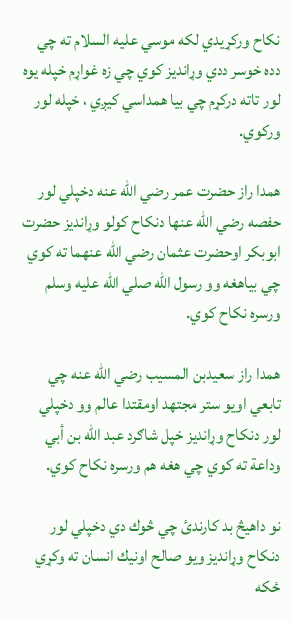نكاح وركړيدي لكه موسي عليه السلام ته چي دده خوسر ددي وړانديز كوي چي زه غواړم خپله يوه لور تاته دركړم چي بيا همداسي كيږي ، خپله لور وركوي.

همدا راز حضرت عمر رضي الله عنه دخپلي لور حفصه رضي الله عنها دنكاح كولو وړانديز حضرت ابوبكر اوحضرت عثمان رضي الله عنهما ته كوي چي بياهغه وو رسول الله صلي الله عليه وسلم ورسره نكاح كوي.

همدا راز سعيدبن المسيب رضي الله عنه چي تابعي اويو ستر مجتهد اومقتدا عالم وو دخپلي لور دنكاح وړانديز خپل شاګرد عبد الله بن أبي وداعة ته كوي چي هغه هم ورسره نكاح كوي.

نو داهيڅ بد كارندئ چي څوك دي دخپلي لور دنكاح وړانديز ويو صالح اونيك انسان ته وكړي ځكه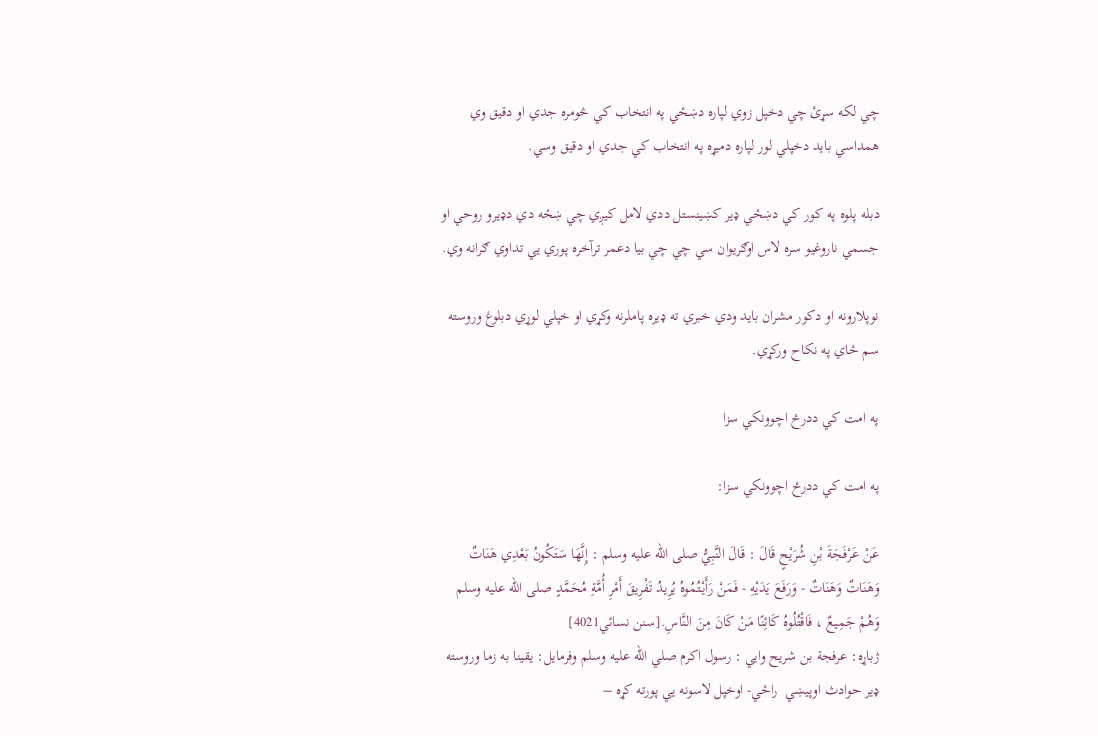چي لكه سړئ چي دخپل زوي لپاره دښځي په انتخاب كي څومره جدي او دقيق وي همداسي بايد دخپلي لور لپاره دميړه په انتخاب كي جدي او دقيق وسي.

دبله پلوه په كور كي دښځي ډير كښينستل ددي لامل كيږي چي ښځه دي دډيرو روحي او جسمي ناروغيو سره لاس اوګريوان سي چي چي بيا دعمر ترآخره پوري يي تداوي ګرانه وي.

نوپلارونه او دكور مشران بايد ودي خبري ته ډيره پاملرنه وكړي او خپلي لوړي دبلوغ وروسته سم ځاي په نكاح وركړي.

په امت كي ددرځ اچوونكي سزا

په امت كي ددرځ اچوونكي سزا:

عَنْ عَرْفَجَةَ بْنِ شُرَيْحٍ قَالَ : قَالَ النَّبِيُّ صلى الله عليه وسلم : إِنَّهَا سَتَكُونُ بَعْدِي هَنَاتٌ وَهَنَاتٌ وَهَنَاتٌ - وَرَفَعَ يَدَيْهِ - فَمَنْ رَأَيْتُمُوهُ يُرِيدُ تَفْرِيقَ أَمْرِ أُمَّةِ مُحَمَّدٍ صلى الله عليه وسلم وَهُمْ جَمِيعٌ ، فَاقْتُلُوهُ كَائِنًا مَنْ كَانَ مِنَ النَّاسِ.[سنن نسائي4021]
ژباړه: عرفجة بن شريح وايي : رسول اكرم صلي الله عليه وسلم وفرمايل: يقينا به زما وروسته ډير حوادث اوپيښي  راځي- اوخپل لاسونه يي پورته كړه –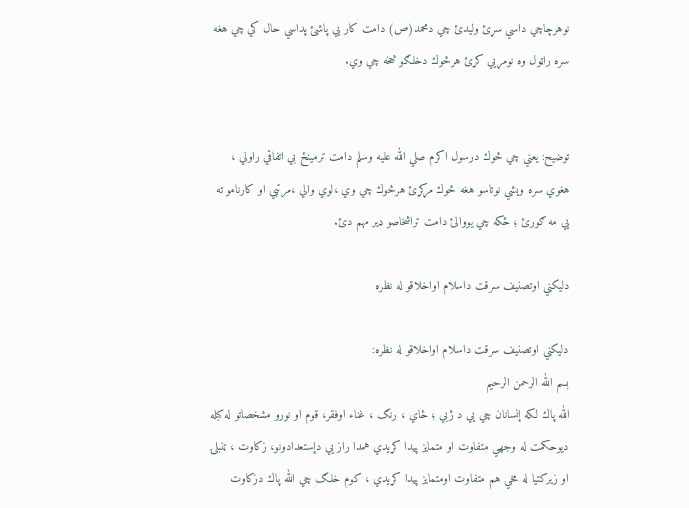نوهرچاچي داسي سړئ وليدئ چي دمحمد(ص) دامت كار يي پاشئ پداسي حال كي چي هغه سره راټول وه نومړيي كړئ هرڅوك دخلګو څخه چي وي.


توضيح: يعني چي څوك درسول اكرم صلي الله عليه وسلم دامت ترمينځ بي اتفاقي راولي ، هغوي سره ويشي نوتاسو هغه څوك مړكړئ هرڅوك چي وي ،‌لوي والي ،‌مرتبي او كارنامو ته يي مه ګورئ ؛ ځكه چي يووالئ دامت تراشخاصو ډير مهم دئ.

دليكني اوتصنيف سرقت داسلام اواخلاقو له نظره

دليكني اوتصنيف سرقت داسلام اواخلاقو له نظره:
بسم الله الرحمن الرحيم
الله پاك لكه إنسانان چي يي د ژبي ؛ ځاي ، رنګ ، غناء اوفقر، قوم او نورو مشخصاتو له كبله ديوحكمت له وجهي متفاوت او متمايز پيدا كړيدي همدا راز يي دإستعدادونو، زكاوت ،‌ ټنبلۍ او زيركتيا له مخي هم متفاوت اومتمايز پيدا كړيدي ، كوم خلګ چي الله پاك دزكاوت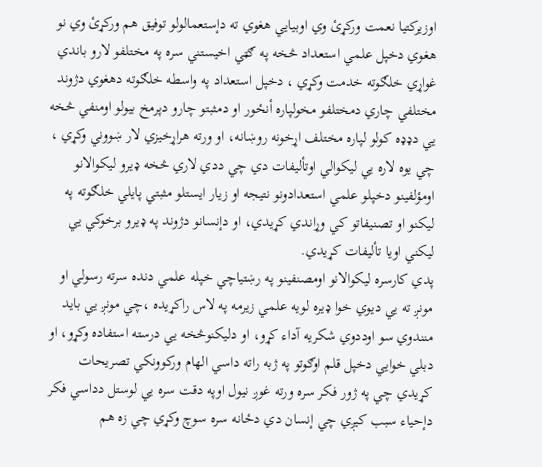اوزيركتيا نعمت وركړئ وي اوبيايي هغوي ته دإستعمالولو توفيق هم وركړئ وي نو هغوي دخپل علمي استعداد څخه په ګټي اخيستني سره په مختلفو لارو باندي غواړي خلګوته خدمت وكړي ، دخپل استعداد په واسطه خلګوته دهغوي دژوند مختلفي چاري دمختلفو مخولپاره أنځور او دمثبتو چارو دپرمخ بيولو اومنفي څخه يي دډډه كولو لپاره مختلف اړخونه روښانه، او ورته هراړخيزي لار ښووني وكړي ، چي يوه لاره يي ليكوالي اوتأليفات دي چي ددي لاري څخه ډيرو ليكوالانو اومؤلفينو دخپلو علمي استعدادونو نتيجه او زيار ايستلو مثبتي پايلي خلګوته په ليكنو او تصنيفاتو كي وړاندي كړيدي، او دإنسانو دژوند په ډيرو برخوكي يي ليكني اويا تأليفات كړيدي.
پدي كارسره ليكوالانو اومصنفينو په رښتياچي خپله علمي دنده سرته رسولي او مونږ ته يي ديوي خوا ډيره لويه علمي زيرمه په لاس راكړيده ،‌چي مونږ يي بايد منندوي سو اوددوي شكريه آداء كړو، او دليكنوڅخه يي درسته استفاده وكړو،‌ او دبلي خوايي دخپل قلم اوګوتو په ژبه راته داسي الهام وركوونكي تصريحات كړيدي چي په ژور فكر سره ورته غوږ نيول اوپه دقت سره يي لوستل دداسي فكر دإحياء سبب كيږي چي إنسان دي دځانه سره سوچ وكړي چي زه هم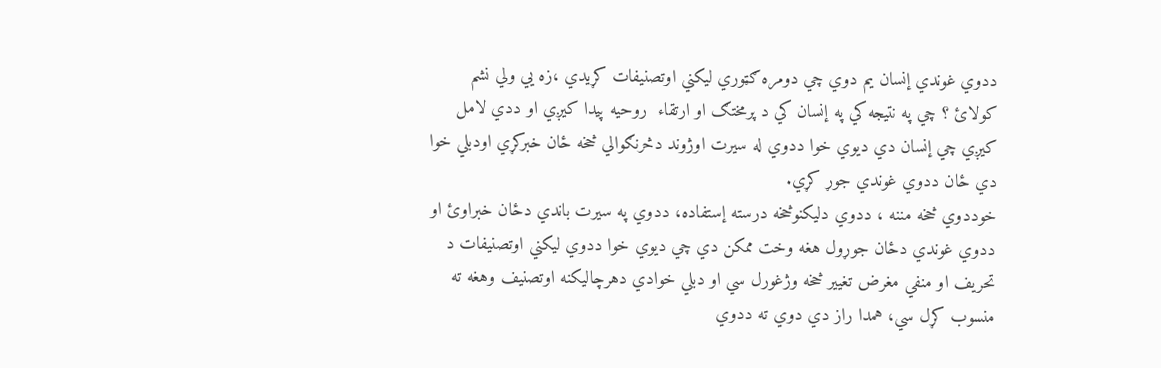ددوي غوندي إنسان يم دوي چي دومره ګټوري ليكني اوتصنيفات كړيدي ،‌زه يي ولي نشم كولائ ؟ چي په نتيجه كي په إنسان كي د پرمختګ او ارتقاء  روحيه پيدا كيږي او ددي لامل كيږي چي إنسان دي ديوي خوا ددوي له سيرت اوژوند دڅرنګوالي څخه ځان خبركړي اودبلي خوا دي ځان ددوي غوندي جوړ كړي.
خوددوي څخه مننه ، ددوي دليكنوڅخه درسته إستفاده، ددوي په سيرت باندي دځان خبراوئ او ددوي غوندي دځان جوړول هغه وخت ممكن دي چي ديوي خوا ددوي ليكني اوتصنيفات د تحريف او منفي مغرض تغيير څخه وژغورل سي او دبلي خوادي دهرچاليكنه اوتصنيف وهغه ته منسوب كړل سي، همدا راز دي دوي ته ددوي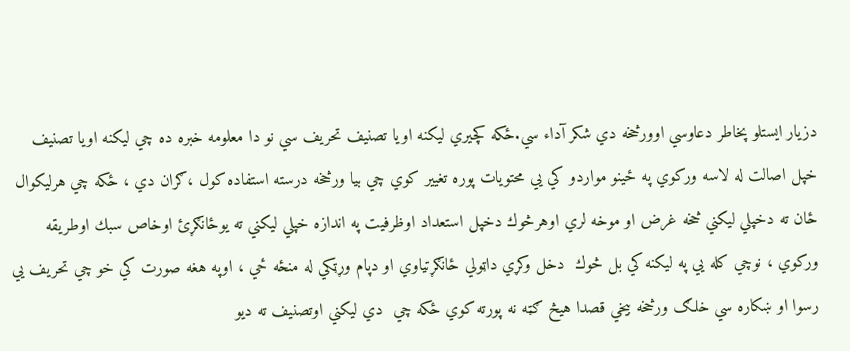دزيار ايستلو پخاطر دعاوسي اوورڅخه دي شكر آداء سي.ځكه كچيري ليكنه اويا تصنيف تحريف سي نو دا معلومه خبره ده چي ليكنه اويا تصنيف خپل اصالت له لاسه وركوي په ځينو مواردو كي يي محتويات پوره تغيير كوي چي بيا ورڅخه درسته استفاده كول ،‌ګران دي ، ځكه چي هرليكوال ځان ته دخپلي ليكني څخه غرض او موخه لري اوهرڅوك دخپل استعداد اوظرفيت په اندازه خپلي ليكني ته يوځانګړئ اوخاص سبك اوطريقه وركوي ، نوچي كله يي په ليكنه كي بل څوك  دخل وكړي داټولي ځانګړتياوي او دپام وړټكي له منځه ځي ، اوپه هغه صورت كي خو چي تحريف يي رسوا او ښكاره سي خلګ ورڅخه بيخي قصدا هيڅ ګټه نه پورته كوي ځكه چي  دي ليكني اوتصنيف ته ديو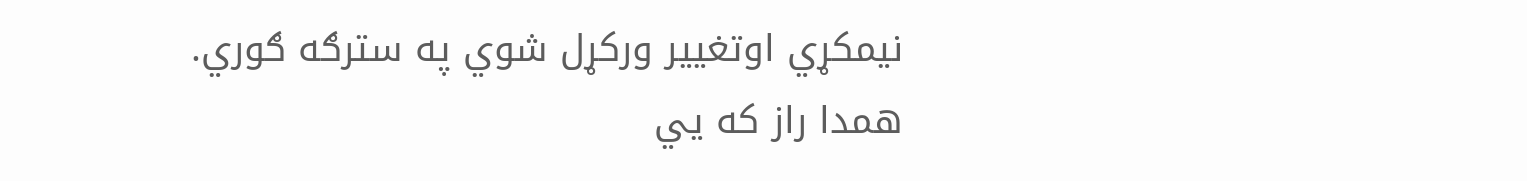نيمكړي اوتغيير وركړل شوي په سترګه ګوري.
همدا راز كه يي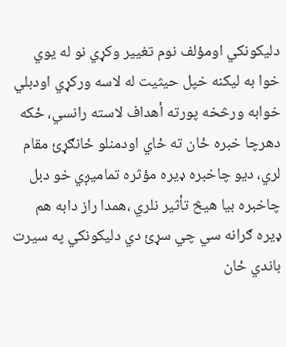دليكونكي اومؤلف نوم تغيير وكړي نو له يوي خوا به ليكنه خپل حيثيت له لاسه وركړي اودبلي خوابه ورڅخه پورته أهداف لاسته رانسي، ځكه دهرچا خبره ځان ته ځاي اودمنلو ځانګړئ مقام لري، ديو چاخبره ډيره مؤثره تماميږي خو دبل چاخبره بيا هيڅ تأثير نلري ،‌همدا راز دابه هم ډيره ګرانه سي چي سړئ دي دليكونكي په سيرت باندي ځان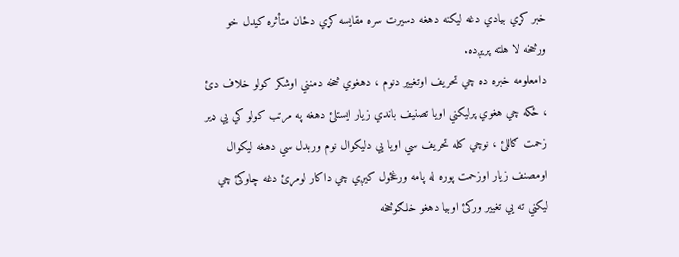خبر كړي بيادي دغه ليكنه دهغه دسيرت سره مقايسه كړي دځان متأثره كيدل خو ورڅخه لا هلته پريږده.
دامعلومه خبره ده چي تحريف اوتغيير دنوم ، دهغوي څخه دمنني اوشكر كولو خلاف دئ ، ځكه چي هغوي پرليكني اويا تصنيف باندي زيار ايستلئ دهغه په مرتب كولو كي يي ډير زحمت ګاللئ ، نوچي كله تحريف سي اويا يي دليكوال نوم وربدل سي دهغه ليكوال اومصنف زيار اوزحمت پوره له پامه ورغځول كيږي چي داكار لومړئ دغه چاوكئ چي ليكني ته يي تغيير وركئ اوبيا دهغو خلګوڅخه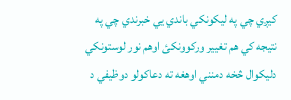كيږي چي په ليكونكي باندي يي خبرندي چي په نتيجه كي هم تغيير وركوونكئ اوهم نور لوستونكي دليكوال څخه دمنني اوهغه ته دعاكولو دوظيفي د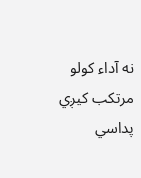نه آداء كولو مرتكب كيږي پداسي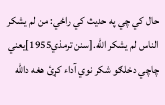حال كي چي په حديث كي راځي: من لم يشكر الناس لم يشكر الله.[سنن ترمذي1955]يعني چاچي دخلګو شكر نوي آداء كړئ هغه دالله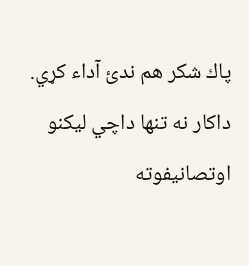پاك شكر هم ندئ آداء كړي.
داكار نه تنها داچي ليكنو اوتصانيفوته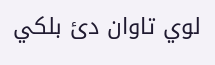لوي تاوان دئ بلكي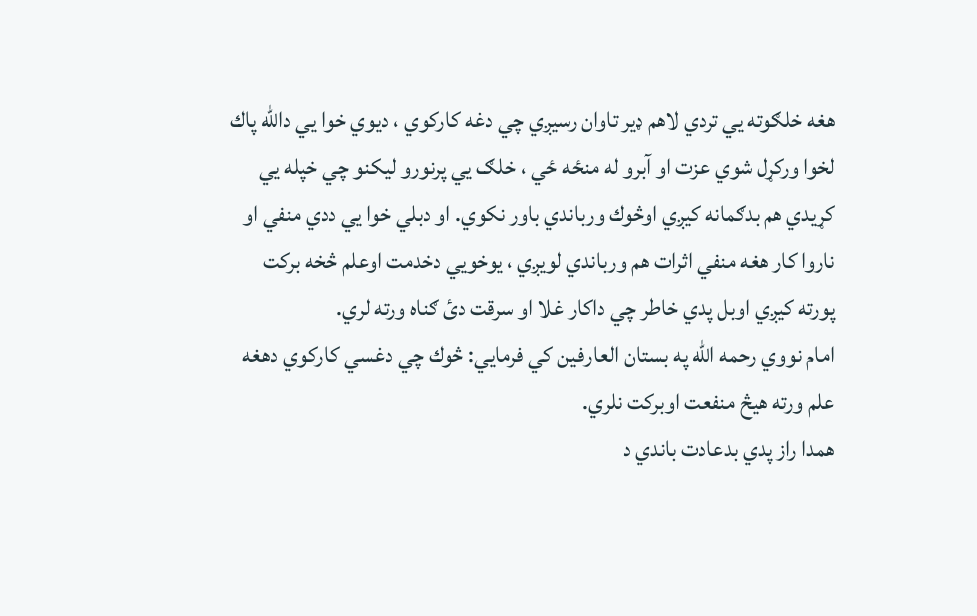هغه خلګوته يي تردي لاهم ډير تاوان رسيږي چي دغه كاركوي ، ديوي خوا يي دالله پاك لخوا وركړل شوي عزت او آبرو له منځه ځي ، خلګ يي پرنورو ليكنو چي خپله يي كړيدي هم بدګمانه كيږي اوڅوك ورباندي باور نكوي. او دبلي خوا يي ددي منفي او ناروا كار هغه منفي اثرات هم ورباندي لويږي ، يوخويي دخدمت اوعلم څخه بركت پورته كيږي اوبل پدي خاطر چي داكار غلا او سرقت دئ ګناه ورته لري.
امام نووي رحمه الله په بستان العارفين كي فرمايي: څوك چي دغسي كاركوي دهغه علم ورته هيڅ منفعت اوبركت نلري.
همدا راز پدي بدعادت باندي د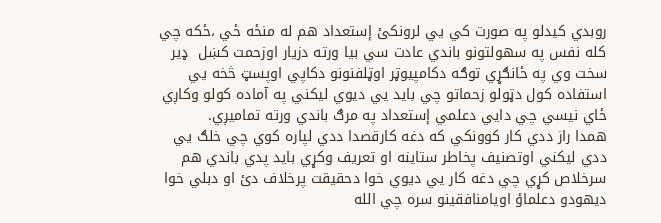روبدي كيدلو په صورت كي يي لرونكئ إستعداد هم له منځه ځي ،‌ځكه چي كله نفس په سهولتونو باندي عادت سي بيا ورته دزيار اوزحمت كښل  ډير سخت وي په ځانګړي توګه دكامپيوټر اوټلفنونو دكاپي اوپسټ څخه يي استفاده كول دټولو زحماتو چي بايد يي ديوي ليكني په آماده كولو وكاږي ځاي نيسي چي دايي دعلمي إستعداد په مرګ باندي ورته تماميږي.
همدا راز ددي كار كوونكي كه دغه كارقصدا ددي لپاره كوي چي خلګ يي ددي ليكني اوتصنيف پخاطر ستاينه او تعريف وكړي بايد پدي باندي هم سرخلاص كړي چي دغه كار يي ديوي خوا دحقيقت پرخلاف دئ او دبلي خوا ديهودو دعلماؤ اويامنافقينو سره چي الله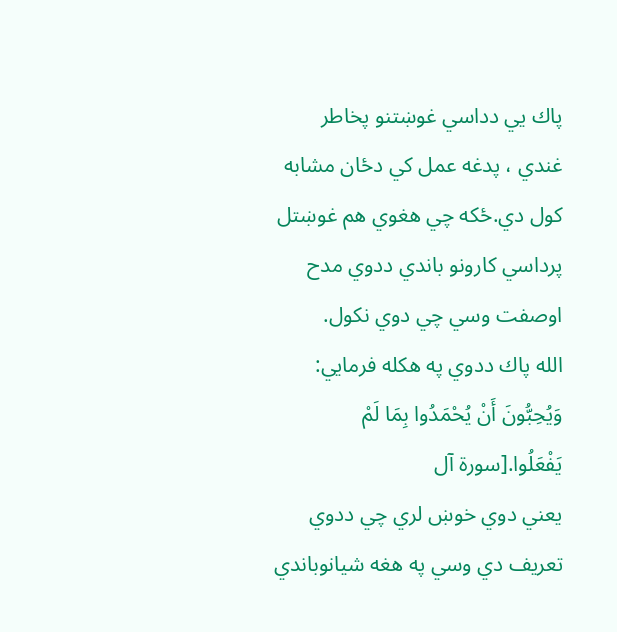پاك يي دداسي غوښتنو پخاطر غندي ، پدغه عمل كي دځان مشابه كول دي.ځكه چي هغوي هم غوښتل پرداسي كارونو باندي ددوي مدح اوصفت وسي چي دوي نكول.
الله پاك ددوي په هكله فرمايي: وَيُحِبُّونَ أَنْ يُحْمَدُوا بِمَا لَمْ يَفْعَلُوا.[سورة آل
يعني دوي خوښ لري چي ددوي تعريف دي وسي په هغه شيانوباندي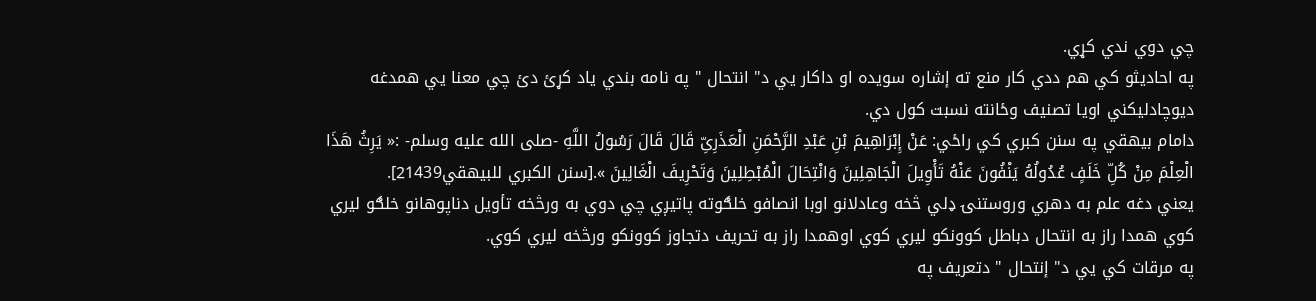چي دوي ندي كړي.
په احاديثو كي هم ددي كار منع ته إشاره سويده او داكار يي د" انتحال " په نامه بندي ياد كړئ دئ چي معنا يي همدغه ديوچادليكني اويا تصنيف وځانته نسبت كول دي.
دامام بيهقي په سنن كبري كي راځي: عَنْ إِبْرَاهِيمَ بْنِ عَبْدِ الرَّحْمَنِ الْعَذَرِىِّ قَالَ قَالَ رَسُولُ اللَّهِ -صلى الله عليه وسلم- :« يَرِثُ هَذَا الْعِلْمَ مِنْ كُلِّ خَلَفٍ عُدُولُهُ يَنْفُونَ عَنْهُ تَأْوِيلَ الْجَاهِلِينَ وَانْتِحَالَ الْمُبْطِلِينَ وَتَحْرِيفَ الْغَالِينَ ».[سنن الكبري للبيهقي21439].
يعني دغه علم به دهري وروستنۍ ډلي څخه وعادلانو اوبا انصافو خلګوته پاتيږي چي دوي به ورڅخه تأويل دناپوهانو خلګو ليري كوي همدا راز به انتحال دباطل كوونكو ليري كوي اوهمدا راز به تحريف دتجاوز كوونكو ورڅخه ليري كوي.
په مرقات كي يي د" إنتحال " دتعريف په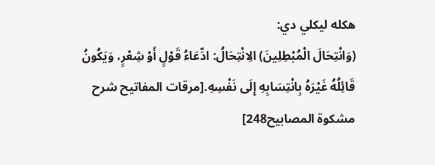هكله ليكلي دي:
(وَانْتِحَالَ الْمُبْطِلِينَ) الِانْتِحَالُ: ادِّعَاءُ قَوْلٍ أَوْ شِعْرٍ، وَيَكُونُ قَائِلُهُ غَيْرَهُ بِانْتِسَابِهِ إِلَى نَفْسِهِ.[مرقات المفاتيح شرح مشكوة المصابيح248]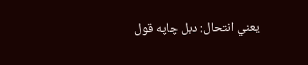يعني انتحال: دبل چاپه قول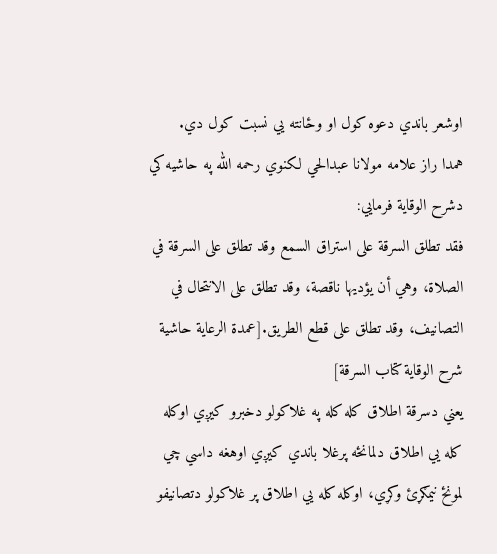اوشعر باندي دعوه كول او وځانته يي نسبت كول دي.
همدا راز علامه مولانا عبدالحي لكنوي رحمه الله په حاشيه كي دشرح الوقاية فرمايي:
فقد تطلق السرقة على استراق السمع وقد تطلق على السرقة في الصلاة، وهي أن يؤديها ناقصة، وقد تطلق على الانتحال في التصانيف، وقد تطلق على قطع الطريق.[عمدة الرعاية حاشية شرح الوقاية كتاب السرقة]
يعني دسرقة اطلاق كله كله په غلاكولو دخبرو كيږي اوكله كله يي اطلاق دلمانځه پرغلا باندي كيږي اوهغه داسي چي لمونځ نيمګړئ وكړي، اوكله كله يي اطلاق پر غلاكولو دتصانيفو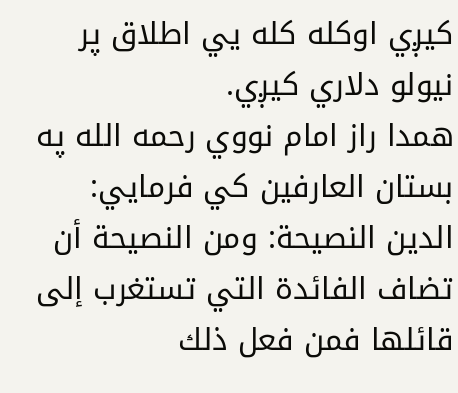كيږي اوكله كله يي اطلاق پر نيولو دلاري كيږي.
همدا راز امام نووي رحمه الله په بستان العارفين كي فرمايي:
الدين النصيحة: ومن النصيحة أن تضاف الفائدة التي تستغرب إلى قائلها فمن فعل ذلك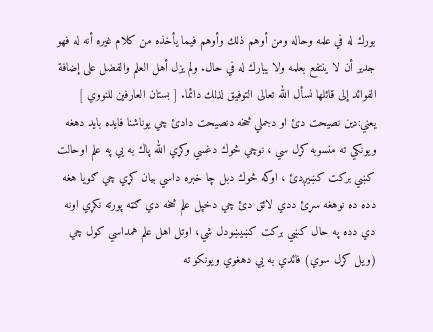بورك له في علمه وحاله ومن أوهم ذلك وأوهم فيما يأخذه من كلام غيره أنه له فهو جدير أن لا ينتفع بعلمه ولا يبارك له في حال. ولم يزل أهل العلم والفضل على إضافة الفوائد إلى قائلها نسأل الله تعالى التوفيق لذلك دائما. [ بستان العارفين للنووي ]
يعني:دين نصيحت دئ او دجملي څخه دنصيحت دادئ چي يوناشنا فايده بايد دهغه ويونكي ته منسوبه كړل سي ، نوچي څوك دغسي وكړي الله پاك به يي په علم اوحالت كښي بركت كښيږدئ ، اوكه څوك دبل چا خبره داسي بيان كړي چي ګويا هغه دده ده نوهغه سړئ ددي لائق دئ چي دخپل علم څخه دي ګټه پورته نكړي اونه دي دده په حال كښي بركت كښيښودل شي، اوتل اهل علم همداسي كول چي (ويل كړل سوي) فائدي به يي دهغوي ويونكو ته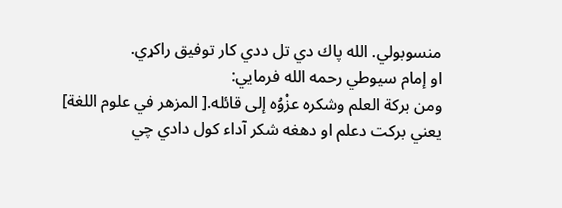منسوبولي. الله پاك دي تل ددي كار توفيق راكړي.
او إمام سيوطي رحمه الله فرمايي:
ومن بركة العلم وشكره عزْوُه إلى قائله.[ المزهر في علوم اللغة]
يعني بركت دعلم او دهغه شكر آداء كول دادي چي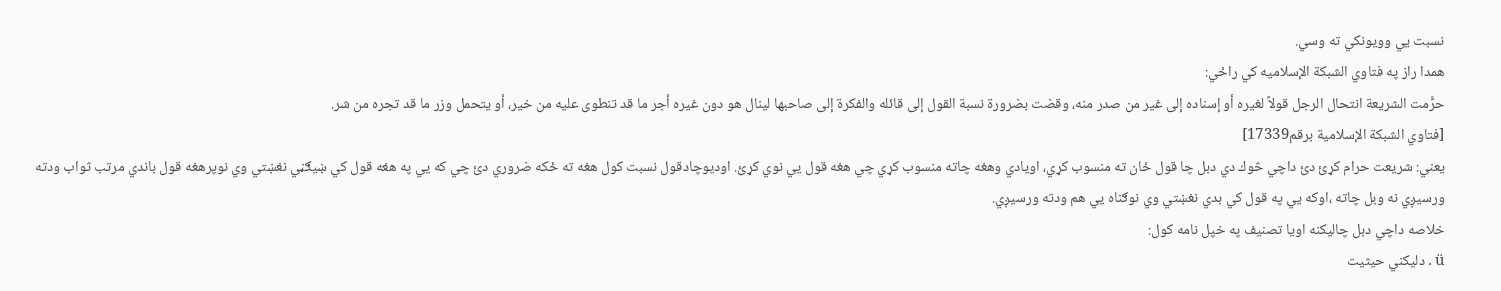نسبت يي وويونكي ته وسي.
همدا راز په فتاوي الشبكة الإسلاميه كي راځي:
حرًّمت الشريعة انتحال الرجل قولاً لغيره أو إسناده إلى غير من صدر منه، وقضت بضرورة نسبة القول إلى قائله والفكرة إلى صاحبها لينال هو دون غيره أجر ما قد تنطوى عليه من خير، أو يتحمل وزر ما قد تجره من شر.
[فتاوي الشبكة الإسلامية برقم17339]
يعني: شريعت حرام كړئ دئ داچي څوك دي دبل چا قول ځان ته منسوب كړي، اويادي وهغه چاته منسوب كړي چي هغه قول يي نوي كړئ. اوديوچادقول نسبت كول هغه ته ځكه ضروري دئ چي كه يي په هغه قول كي ښيګڼي نغښتي وي نوپرهغه قول باندي مرتب ثواب ودته ورسيږي نه وبل چاته ،‌اوكه يي په قول كي بدي نغښتي وي نوګناه يي هم ودته ورسيږي.
خلاصه داچي دبل چاليكنه اويا تصنيف په خپل نامه كول:
ü . دليكني حيثيت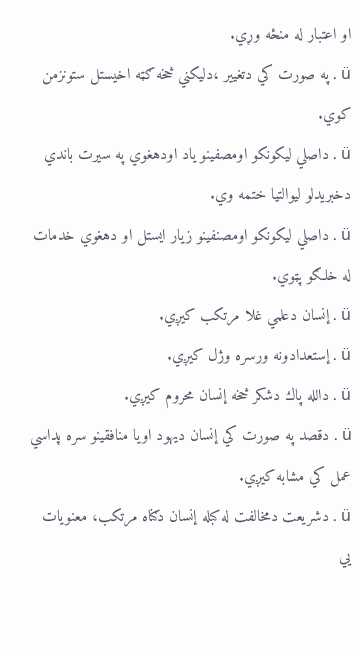او اعتبار له منځه وړي.
ü . په صورت كي دتغيير ،‌دليكني څخه ګټه اخيستل ستونزمن كوي.
ü . داصلي ليكونكو اومصفينو ياد اودهغوي په سيرت باندي دخبريدلو ليوالتيا ختمه وي.
ü . داصلي ليكونكو اومصنفينو زيار ايستل او دهغوي خدمات له خلګو پټوي.
ü . إنسان دعلمي غلا مرتكب كيږي.
ü . إستعدادونه ورسره وژل كيږي.
ü . دالله پاك دشكر څخه إنسان محروم كيږي.
ü . دقصد په صورت كي إنسان ديهود اويا منافقينو سره پداسي عمل كي مشابه كيږي.
ü . دشريعت دمخالفت له كبله إنسان دګناه مرتكب، معنويات يي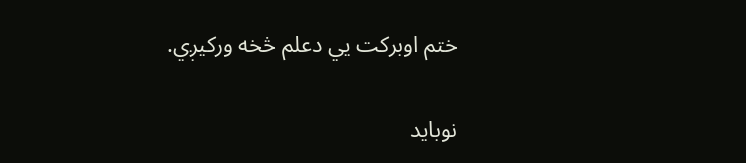ختم اوبركت يي دعلم څخه وركيږي.

نوبايد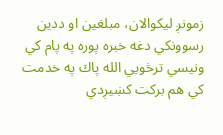زمونږ ليكوالان، مبلغين او ددين رسوونكي دغه خبره پوره په پام كي ونيسي ترڅويي الله پاك په خدمت كي هم بركت كښيږدي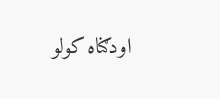اودګناه كولو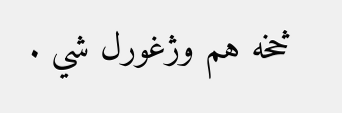څخه هم وژغورل شي .